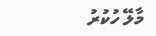މާލޭ ހުކުރު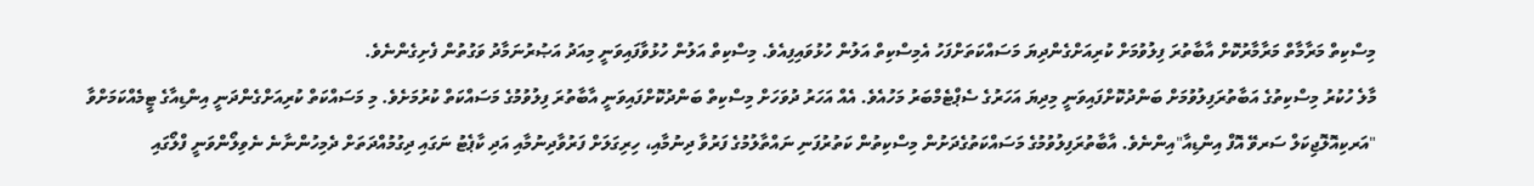މިސްކިތް މަރާމާތް މަރާމާރުކޮށް އާބާތުރަ ފިލުވުމަށް ކުރިއަށްގެންދިޔަ މަސައްކަތަށްފަހު އެމިސްކިތް އަލުން ހުޅުވައިފިއެވެ. މިސްކިތް އަލުން ހުޅުވާފައިވަނީ މިއަދު އަޞުރުނަމާދު ވަގުތުން ފެށިގެންނެވެ.
މާލެ ހުކުރު މިސްކިތުގެ އަބާތުރަފިލުވުމަށް ބަންދުކޮށްފައިވަނީ މިދިޔަ އަހަރުގެ ސެޕްޓެމްބަރު މަހުއެވެ. އެއް އަހަރު ދުވަހަށް މިސްކިތް ބަންދުކޮށްފައިވަނީ އާބާތުރަ ފިލުވުމުގެ މަސައްކަތް ކުރުމަށެވެ. މި މަސައްކަތް ކުރިއަށްގެންދަނީ އިންޑިއާގެ ޓީމެއްކަމަށްވާ "އަރކިއޮލޮޖިކަލް ސަރވޭ އޮފް އިންޑިއާ"އިންނެވެ. އާބާތުރަފިލުވުމުގެ މަސައްކަތުގެދަށުން މިސްކިތުން ކަތުރުފަނި ނައްތާލުމުގެ ފަރުވާ ދިނުމާއި، ހިރިގަލަށް ފަރުވާދިނުމާއި އަދި ކާޕެޓު ނަގައި ދިގުމުއްދަތަށް ދެމިހުންނާނެ ނެވިލޯންވަނީ ފްލޯގައި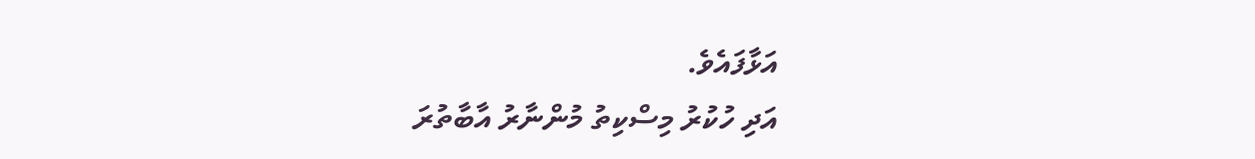އަޅާފައެވެ.
އަދި ހުކުރު މިސްކިތު މުންނާރު އާބާތުރަ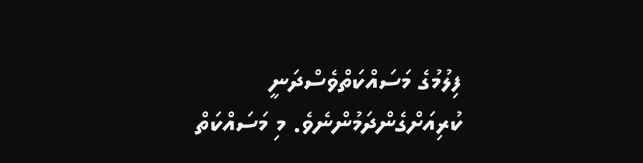ފިލުމުގެ މަސައްކަތްވެސްދަނީ ކުރިއަށްގެންދަމުންނެވެ. މި މަސައްކަތް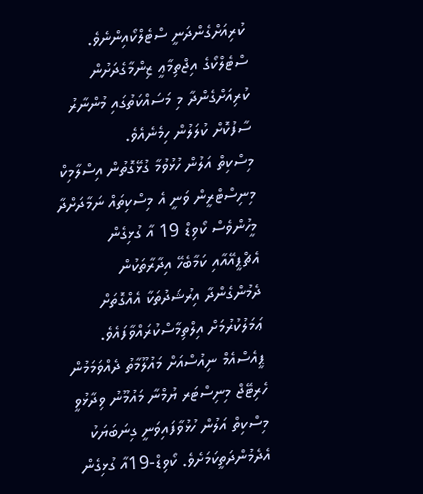ކުރިއަށްގެންދަނީ ސްޓެލްކޯއިންނެވެ. ސްޓެލްކޯގެ އިޖްތިމާޢީ ޒިންމާގެދަށުން ކުރިއަށްގެންދާ މި މަސައްކަތުގައި މުންނާރު ސާފުކޮށް ކުލަލުން ހިމެނެއެވެ.
މިސްކިތް އަލުން ހުޅުވުމާ ގުޅޭގޮތުން އިސްލާމިކް މިނިސްޓްރީން ވަނީ އެ މިސްކިތައް ނަމާދަށްދާ މީހުންވެސް ކޯވިޑް 19 އާ ގުޅިގެން އެޗްޕީއޭއާއި ކަމާބެހޭ އިދާރާތަކުން ދެމުންގެންދާ އިރުޝަދުތަކާ އެއްގޮތަށް ޢަމަލުކުރުމަށް އިލްތިމާސްކުރައްވާފައެވެ.
ޕީއެސްއެމް ނިއުސްއަށް މައުލޫމާތު ދެއްވަމަމުން ހެރިޓޭޖް މިނިސްޓަރ ޔުމްނާ މައުމޫނު ވިދާޅުވީ މިސްކިތް އަލުން ހުޅުވާފައިވަނީ ގިނަބަޔަކު އެދެމުންދަތީކަމަށެވެ. ކޯވިޑް-19އާ ގުޅިގެން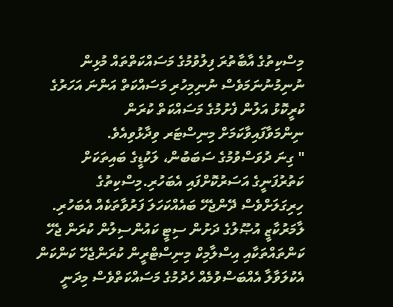މިސްކިތުގެ އާބާތުރަ ފިލުވުމުގެ މަސައްކަތްތައް މުޅިން ނުނިމުނުނަމަވެސް ނުނިމިހުރި މަސައްކަތް އަންނަ އަހަރުގެ ކުރީކޮޅު އަލުން ފެށުމުގެ މަސައްކަތް ކުރަން ނިންމަވާފައިވާކަމަށް މިނިސްޓަރ ވިދާޅުވިއެވެ.
" ގިނަ ދުވަސްވުމުގެ ސަބަބުން، ލަކުޑީގެ ބައިތަކަށް ކަތުރުފަނީގެ އަސަރުކޮށްފައި އެބަހުރި.މިސްކިތުގެ ހިރިގަލަށްވެސް ދޭންޖެހޭ ބައެއްކަހަލަ ފަރުވާތަކެއް އެބަހުރި. ލާމަރުކާޒީ އުޞޫލުގެ ދަށުން ސިޓީ ކައުންސިލުން ކުރަން ޖެހޭ ކަންތައްތަކާއި އިސްލާމިކް މިނިސްޓްރީން ކުރަންޖެހޭ ކަންކަން އެކުލަވާލާ އެއްބަސްވުމެއް ހެދުމުގެ މަސައްކަތްވެސް މިދަނީ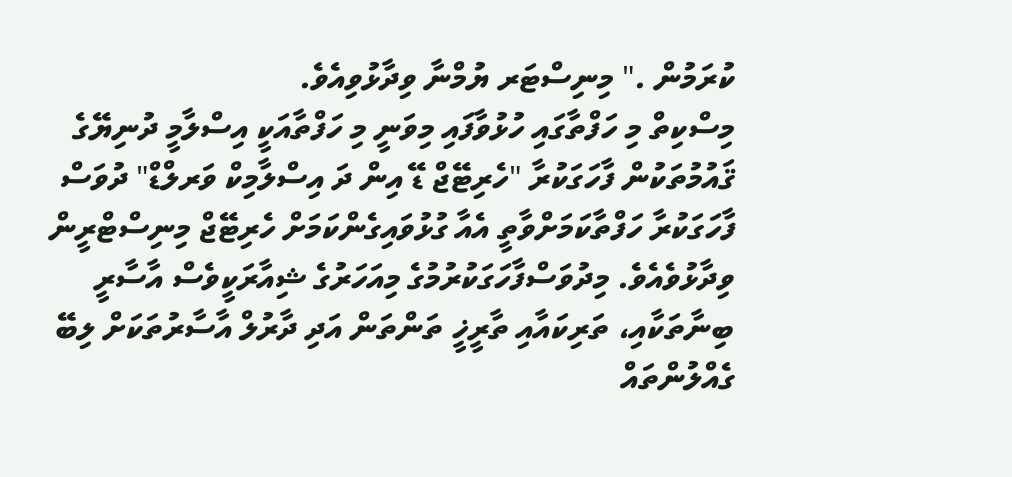ކުރަމުން ." މިނިސްޓަރ ޔުމްނާ ވިދާޅުވިއެވެ.
މިސްކިތް މި ހަފްތާގައި ހުޅުވާފައި މިވަނީ މި ހަފްތާއަކީ އިސްލާމީ ދުނިޔޭގެ ޤައުމުތަކުން ފާހަގަކުރާ "ހެރިޓޭޖް ޑޭ އިން ދަ އިސްލާމިކް ވަރލްޑް" ދުވަސް ފާހަގަކުރާ ހަފްތާކަމަށްވާތީ އެއާ ގުޅުވައިގެންކަމަށް ހެރިޓޭޖް މިނިސްޓްރީން ވިދާޅުވެއެވެ. މިދުވަސްފާހަގަކުރުމުގެ މިއަހަރުގެ ޝިއާރަކީވެސް އާސާރީ ބިނާތަކާއި، ތަރިކައާއި ތާރީޚީ ތަންތަން އަދި ދާރުލް އާސާރުތަކަށް ލިބޭ ގެއްލުންތައް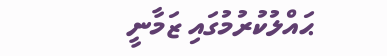ޙައްލުކުރުމުގައި ޒަމާނީ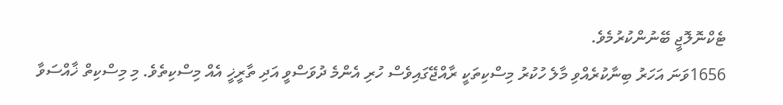ޓެކްނޮލޮޖީ ބޭނުންކުރުމެވެ.
1656ވަނަ އަހަރު ބިނާކުރެއްވި މާލެ ހުކުރު މިސްކިތަކީ ރާއްޖޭގައިވެސް ހުރި އެންމެ ދުވަސްވީ އަދި ތާރީޚީ އެއް މިސްކިތެވެ. މި މިސްކިތް ޚާއްސަވާ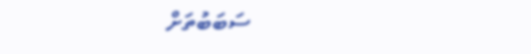ސަބަބުތަށް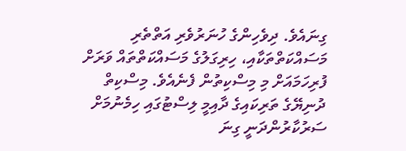ގިނައެވެ. ދިވެހިންގެ ހުނަރުވެރި އަތްތެރި މަސައްކަތްތަކާއި، ހިރިގަލުގެ މަސައްކަތްތައް ވަރަށް ފުރިހަމައަށް މި މިސްކިތުން ފެނެއެވެ. މިސްކިތް ދުނިޔޭގެ ތަރިކައިގެ ދާއިމީ ލިސްޓުގައި ހިމެނުމަށް ސަރުކާރުންދަނީ ގިނަ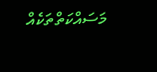މަސައްކަތްތަކެއް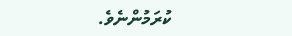ކުރަމުންނެވެ.